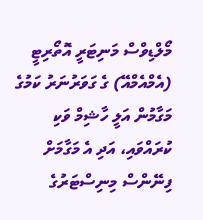މޯލްޑިވްސް މަނިޓަރީ އޮތޯރިޓީ (އެމްއެމްއޭ) ގެ ގަވަރުނަރު ކަމުގެ މަގާމުން އަލީ ހާޝިމް ވަކި ކުރައްވައި، އަދި އެ މަގާމަށް ފިނޭންސް މިނިސްޓަރުގެ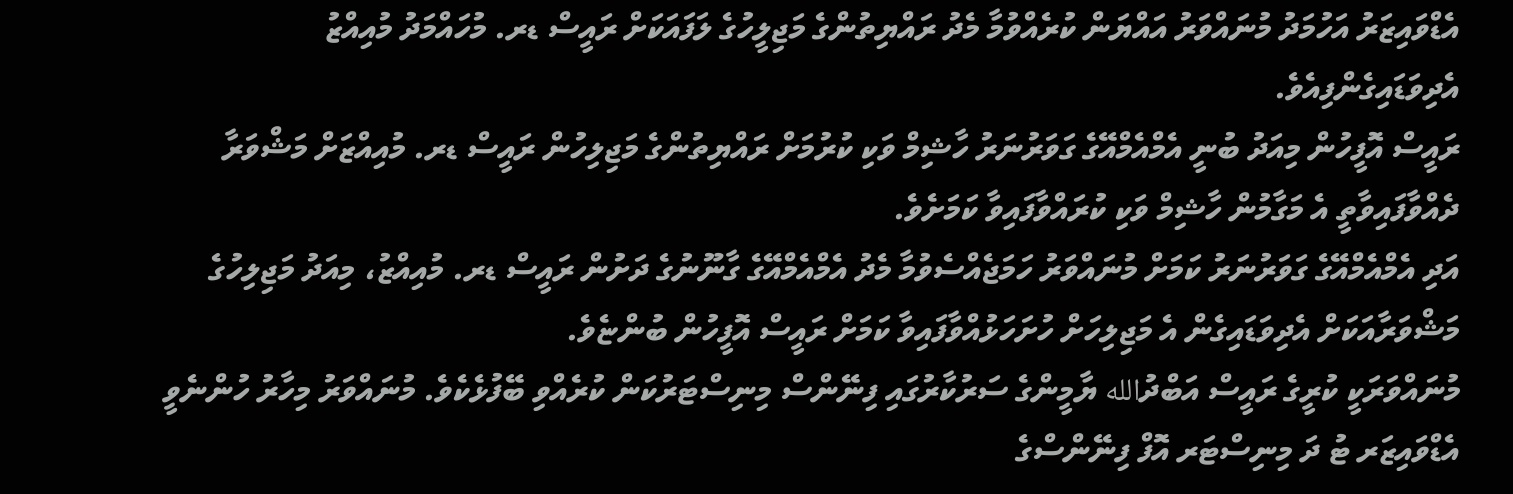އެޑްވައިޒަރު އަހުމަދު މުނައްވަރު އައްޔަން ކުރެއްވުމާ މެދު ރައްޔިތުންގެ މަޖިލީހުގެ ލަފައަކަށް ރައީސް ޑރ. މުހައްމަދު މުއިއްޒު އެދިވަޑައިގެންފިއެވެ.
ރައީސް އޮފީހުން މިއަދު ބުނީ އެމްއެމްއޭގެ ގަވަރުނަރު ހާޝިމް ވަކި ކުރުމަށް ރައްޔިތުންގެ މަޖިލިހުން ރައީސް ޑރ. މުއިއްޒަށް މަޝްވަރާ ދެއްވާފައިވާތީ އެ މަގާމުން ހާޝިމް ވަކި ކުރައްވާފައިވާ ކަމަށެވެ.
އަދި އެމްއެމްއޭގެ ގަވަރުނަރު ކަމަށް މުނައްވަރު ހަމަޖެއްސެވުމާ މެދު އެމްއެމްއޭގެ ގާނޫނުގެ ދަށުން ރައީސް ޑރ. މުއިއްޒު، މިއަދު މަޖިލިހުގެ މަޝްވަރާއަކަށް އެދިވަޑައިގެން އެ މަޖިލިހަށް ހުށަހަޅުއްވާފައިވާ ކަމަށް ރައީސް އޮފީހުން ބުންޏެވެ.
މުނައްވަރަކީ ކުރީގެ ރައީސް އަބްދުالله ޔާމީންގެ ސަރުކާރުގައި ފިނޭންސް މިނިސްޓަރުކަން ކުރެއްވި ބޭފުޅެކެވެ. މުނައްވަރު މިހާރު ހުންނެވީ އެޑްވައިޒަރ ޓު ދަ މިނިސްޓަރ އޮފް ފިނޭންސްގެ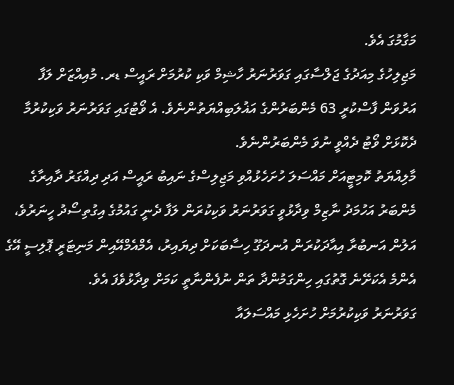މަގާމުގަ އެވެ.
މަޖިލިހުގެ މިއަދުގެ ޖަލްސާގައި ގަވަރުނަރު ހާޝިމް ވަކި ކުރުމަށް ރައީސް ޑރ. މުއިއްޒަށް ލަފާ އަރުވަން ފާސްކުރީ 63 މެންބަރުންގެ އަޣުލަބިއްޔަތުންނެވެ. އެ ވޯޓުގައި ގަވަރުނަރު ވަކިކުރުމާ ދެކޮޅަށް ވޯޓު ދެއްވީ ނުވަ މެންބަރުންނެވެ.
މާލިއްޔަތު ކޮމިޓީއަށް މައްސަލަ ހުށަހެޅުއްވި މަޖިލިސްގެ ނައިބު ރައީސް އަދި ދިއްގަރު ދާއިރާގެ މެންބަރު އަހުމަދު ނާޒިމް ވިދާޅުވީ ގަވަރުނަރު ވަކިކުރަން ލަފާ ދެނީ ގައުމުގެ އިގުތިސޯދު ހީނަރުވެ، އަލުން އަނބުރާ އިއާދަކުރަން އުނދަގޫ ހިސާބަކަށް ދިޔައިރު، އެމްއެމްއޭއިން މަނިޓަރީ ޕޮލިސީ އޭގެ އެންމެ އެކަށޭނެ ގޮތުގައި ހިންގަމުންދާ ތަން ނުފެންނާތީ ކަމަށް ވިދާޅުވެފަ އެވެ.
ގަވަރުނަރު ވަކިކުރުމަށް ހުށަހެޅި މައްސަލައާ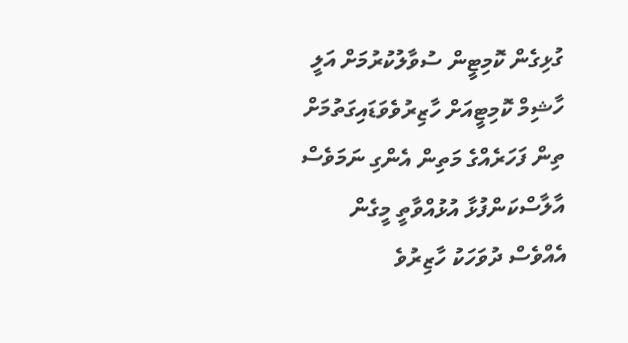ގުޅިގެން ކޮމިޓީން ސުވާލުކުރުމަށް އަލީ ހާޝިމް ކޮމިޓީއަށް ހާޒިރުވެވަޑައިގަތުމަށް ތިން ފަހަރެއްގެ މަތިން އެންގި ނަމަވެސް އާލާސްކަންފުޅާ އުޅުއްވާތީ މީގެން އެއްވެސް ދުވަހަކު ހާޒިރުވެ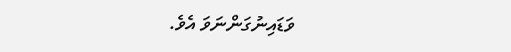ވަޑައިނުގަންނަވަ އެވެ.